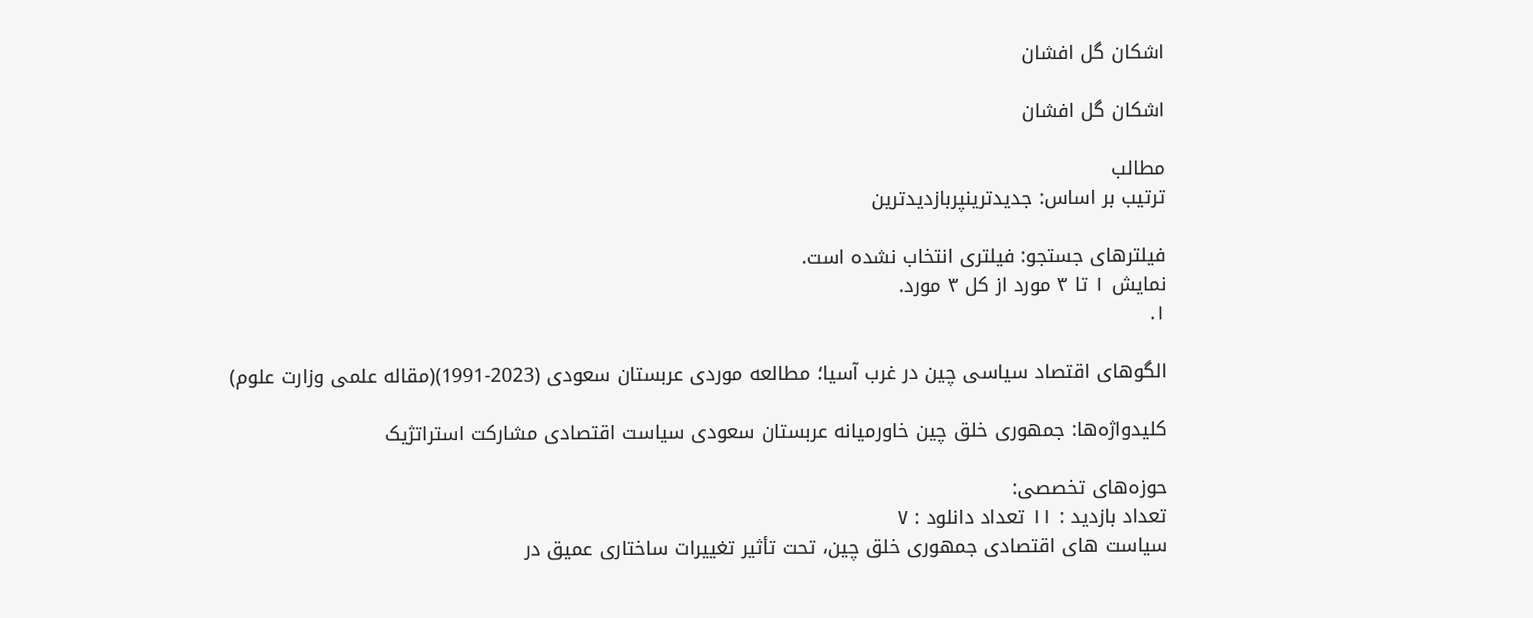اشکان گل افشان

اشکان گل افشان

مطالب
ترتیب بر اساس: جدیدترینپربازدیدترین

فیلترهای جستجو: فیلتری انتخاب نشده است.
نمایش ۱ تا ۳ مورد از کل ۳ مورد.
۱.

الگوهای اقتصاد سیاسی چین در غرب آسیا؛ مطالعه موردی عربستان سعودی (2023-1991)(مقاله علمی وزارت علوم)

کلیدواژه‌ها: جمهوری خلق چین خاورمیانه عربستان سعودی سیاست اقتصادی مشارکت استراتژیک

حوزه‌های تخصصی:
تعداد بازدید : ۱۱ تعداد دانلود : ۷
سیاست های اقتصادی جمهوری خلق چین، تحت تأثیر تغییرات ساختاری عمیق در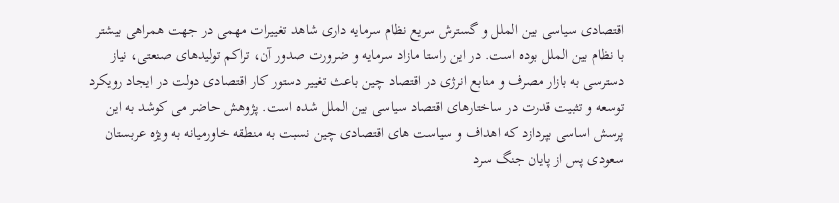اقتصادی سیاسی بین الملل و گسترش سریع نظام سرمایه داری شاهد تغییرات مهمی در جهت همراهی بیشتر با نظام بین الملل بوده است. در این راستا مازاد سرمایه و ضرورت صدور آن، تراکم تولیدهای صنعتی، نیاز دسترسی به بازار مصرف و منابع انرژی در اقتصاد چین باعث تغییر دستور کار اقتصادی دولت در ایجاد رویکرد توسعه و تثبیت قدرت در ساختارهای اقتصاد سیاسی بین الملل شده است. پژوهش حاضر می کوشد به این پرسش اساسی بپردازد که اهداف و سیاست های اقتصادی چین نسبت به منطقه خاورمیانه به ویژه عربستان سعودی پس از پایان جنگ سرد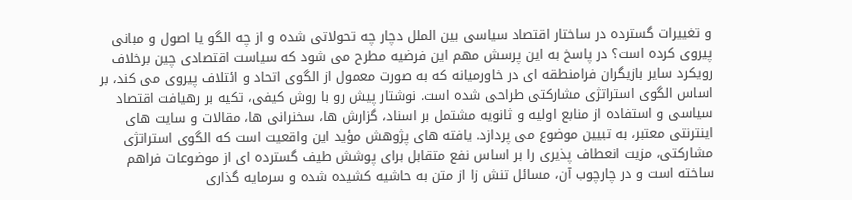و تغییرات گسترده در ساختار اقتصاد سیاسی بین الملل دچار چه تحولاتی شده و از چه الگو یا اصول و مبانی پیروی کرده است؟ در پاسخ به این پرسش مهم این فرضیه مطرح می شود که سیاست اقتصادی چین برخلاف رویکرد سایر بازیگران فرامنطقه ای در خاورمیانه که به صورت معمول از الگوی اتحاد و ائتلاف پیروی می کند، بر اساس الگوی استراتژی مشارکتی طراحی شده است. نوشتار پیش رو با روش کیفی، تکیه بر رهیافت اقتصاد سیاسی و استفاده از منابع اولیه و ثانویه مشتمل بر اسناد، گزارش ها، سخنرانی ها، مقالات و سایت های اینترنتی معتبر، به تبیین موضوع می پردازد. یافته های پژوهش مؤید این واقعیت است که الگوی استراتژی مشارکتی، مزیت انعطاف پذیری را بر اساس نفع متقابل برای پوشش طیف گسترده ای از موضوعات فراهم ساخته است و در چارچوب آن، مسائل تنش زا از متن به حاشیه کشیده شده و سرمایه گذاری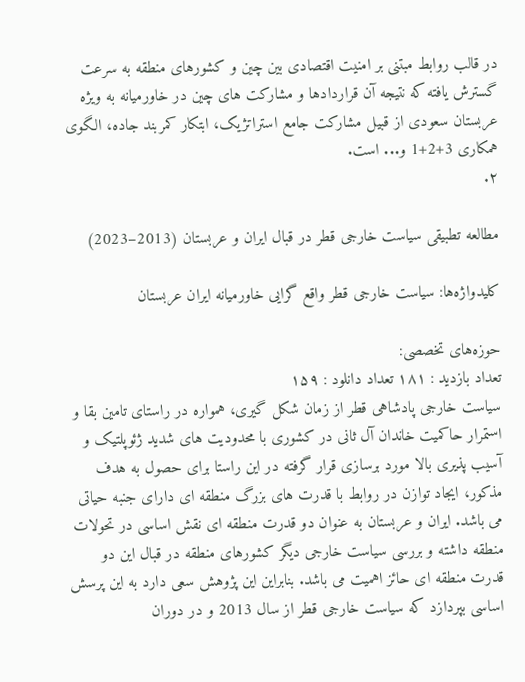در قالب روابط مبتنی بر امنیت اقتصادی بین چین و کشورهای منطقه به سرعت گسترش یافته که نتیجه آن قراردادها و مشارکت های چین در خاورمیانه به ویژه عربستان سعودی از قبیل مشارکت جامع استراتژیک، ابتکار کمربند جاده، الگوی همکاری 3+2+1 و... است.
۲.

مطالعه تطبیقی سیاست خارجی قطر در قبال ایران و عربستان (2013–2023)

کلیدواژه‌ها: سیاست خارجی قطر واقع گرایی خاورمیانه ایران عربستان

حوزه‌های تخصصی:
تعداد بازدید : ۱۸۱ تعداد دانلود : ۱۵۹
سیاست خارجی پادشاهی قطر از زمان شکل گیری، همواره در راستای تامین بقا و استمرار حاکمیت خاندان آل ثانی در کشوری با محدودیت های شدید ژئوپلتیک و آسیب پذیری بالا مورد برسازی قرار گرفته در این راستا برای حصول به هدف مذکور، ایجاد توازن در روابط با قدرت های بزرگ منطقه ای دارای جنبه حیاتی می باشد. ایران و عربستان به عنوان دو قدرت منطقه ای نقش اساسی در تحولات منطقه داشته و بررسی سیاست خارجی دیگر کشورهای منطقه در قبال این دو قدرت منطقه ای حائز اهمیت می باشد. بنابراین این پژوهش سعی دارد به این پرسش اساسی بپردازد که سیاست خارجی قطر از سال 2013 و در دوران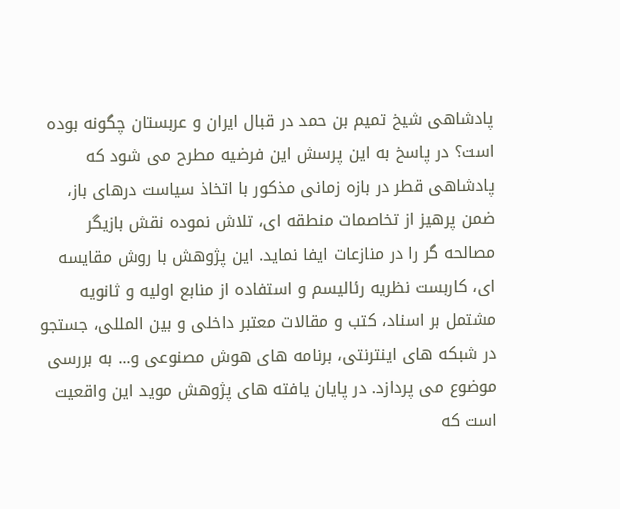پادشاهی شیخ تمیم بن حمد در قبال ایران و عربستان چگونه بوده است؟ در پاسخ به این پرسش این فرضیه مطرح می شود که پادشاهی قطر در بازه زمانی مذکور با اتخاذ سیاست درهای باز، ضمن پرهیز از تخاصمات منطقه ای، تلاش نموده نقش بازیگر مصالحه گر را در منازعات ایفا نماید. این پژوهش با روش مقایسه ای، کاربست نظریه رئالیسم و استفاده از منابع اولیه و ثانویه مشتمل بر اسناد، کتب و مقالات معتبر داخلی و بین المللی، جستجو در شبکه های اینترنتی، برنامه های هوش مصنوعی و... به بررسی موضوع می پردازد. در پایان یافته های پژوهش موید این واقعیت است که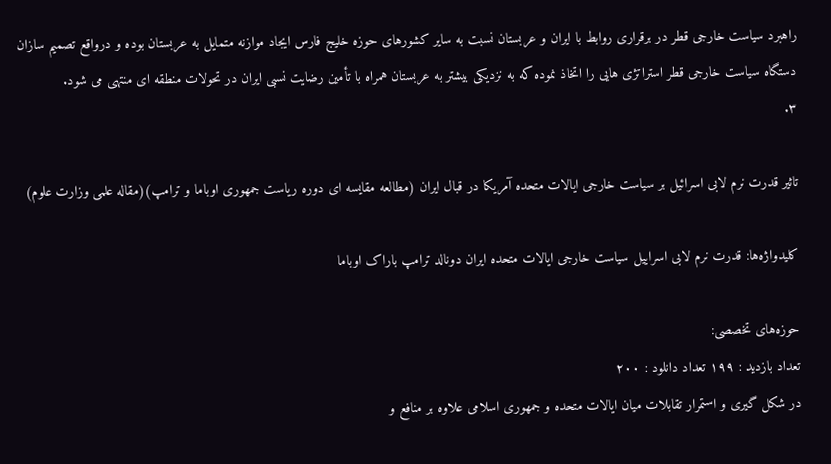راهبرد سیاست خارجی قطر در برقراری روابط با ایران و عربستان نسبت به سایر کشورهای حوزه خلیج فارس ایجاد موازنه متمایل به عربستان بوده و درواقع تصمیم سازان دستگاه سیاست خارجی قطر استراتژی هایی را اتخاذ نموده که به نزدیکی بیشتر به عربستان همراه با تأمین رضایت نسبی ایران در تحولات منطقه ای منتهی می شود.
۳.

تاثیر قدرت نرم لابی اسرائیل بر سیاست خارجی ایالات متحده آمریکا در قبال ایران (مطالعه مقایسه ای دوره ریاست جمهوری اوباما و ترامپ)(مقاله علمی وزارت علوم)

کلیدواژه‌ها: قدرت نرم لابی اسراییل سیاست خارجی ایالات متحده ایران دونالد ترامپ باراک اوباما

حوزه‌های تخصصی:
تعداد بازدید : ۱۹۹ تعداد دانلود : ۲۰۰
در شکل گیری و استمرار تقابلات میان ایالات متحده و جمهوری اسلامی علاوه بر منافع و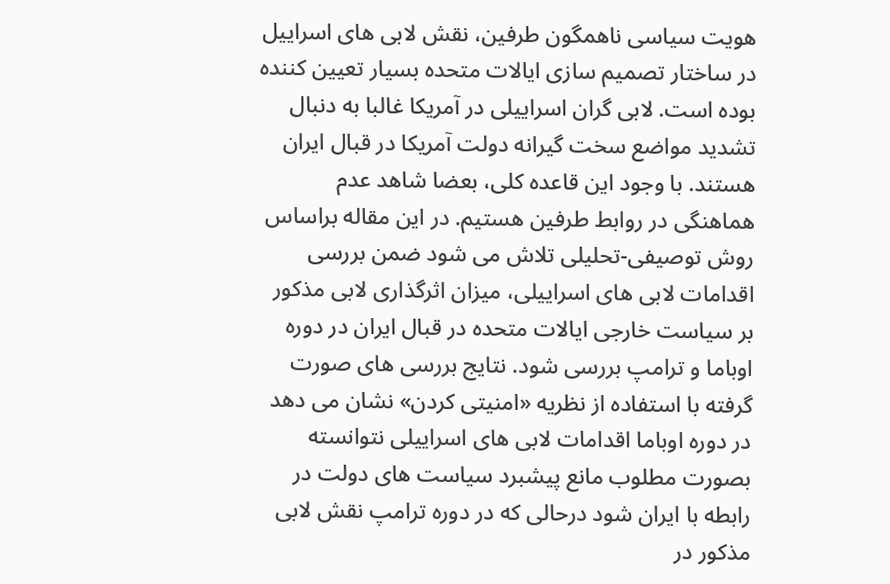هویت سیاسی ناهمگون طرفین، نقش لابی های اسراییل در ساختار تصمیم سازی ایالات متحده بسیار تعیین کننده بوده است. لابی گران اسراییلی در آمریکا غالبا به دنبال تشدید مواضع سخت گیرانه دولت آمریکا در قبال ایران هستند. با وجود این قاعده کلی، بعضا شاهد عدم هماهنگی در روابط طرفین هستیم. در این مقاله براساس روش توصیفی-تحلیلی تلاش می شود ضمن بررسی اقدامات لابی های اسراییلی، میزان اثرگذاری لابی مذکور بر سیاست خارجی ایالات متحده در قبال ایران در دوره اوباما و ترامپ بررسی شود. نتایج بررسی های صورت گرفته با استفاده از نظریه «امنیتی کردن» نشان می دهد در دوره اوباما اقدامات لابی های اسراییلی نتوانسته بصورت مطلوب مانع پیشبرد سیاست های دولت در رابطه با ایران شود درحالی که در دوره ترامپ نقش لابی مذکور در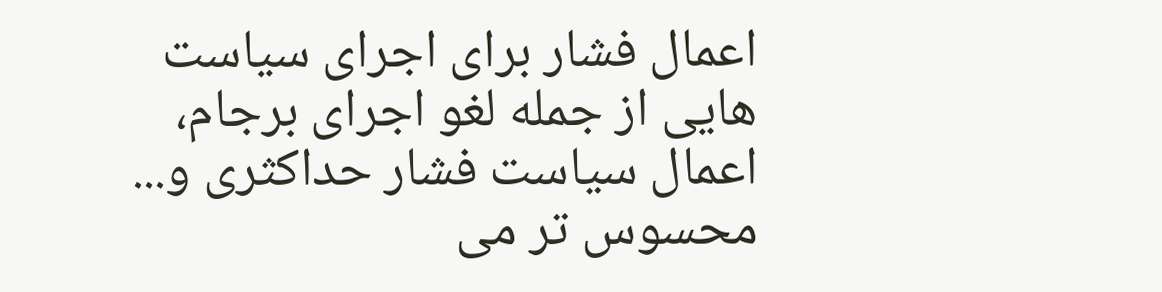اعمال فشار برای اجرای سیاست هایی از جمله لغو اجرای برجام، اعمال سیاست فشار حداکثری و... محسوس تر می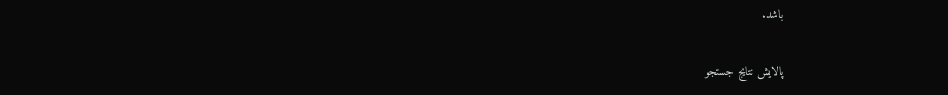باشد.

پالایش نتایج جستجو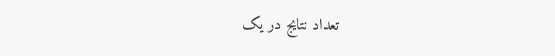تعداد نتایج در یک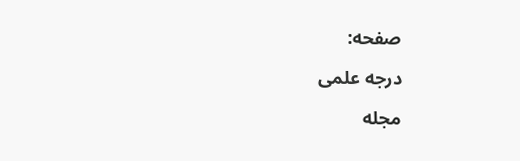صفحه:

درجه علمی

مجله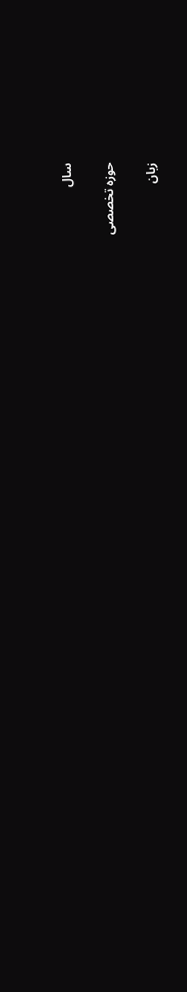سال

حوزه تخصصی

زبان